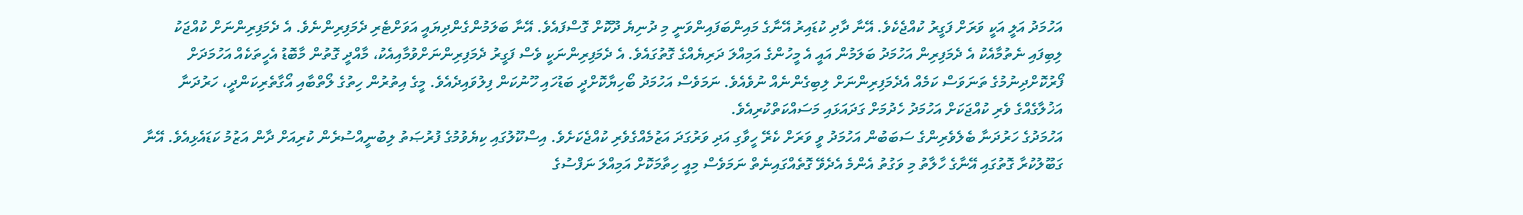އަހުމަދު އަލީ އަކީ ވަރަށް ފަގީރު ކުއްޖެކެވެ. އޭނާ ދާދި ކުޑައިރު އޭނާގެ މައިންބަފައިންވަނީ މި ދުނިޔެ ދޫކޮށް ގޮސްފައެވެ. އޭނާ ބަލަމުންގެންދިޔައީ އަވަށްޓެރި ދެމަފިރިންނެވެ. އެ ދެމަފިރިންނަށް ކުއްޖަކު ލިބިފައި ނެތުމާއެކު އެ ދެމަފިރިން އަހުމަދު ބަލަމުން އައީ އެ މީހުންގެ އަމިއްލަ ދަރިޔެއްގެ ގޮތުގައެވެ. އެ ދެމަފިރިންނަކީ ވެސް ފަގީރު ދެމަފިރިންނަށްވުމާއިއެކު، މާއްދީ ގޮތުން މާބޮޑު އެހީތަކެއް އަހުމަދަށް ފޯރުކޮށްދިނުމުގެ ތަނަވަސް ކަމެއް އެދެމަފިރިންނަށް ލިބިގެންނެއް ނުވެއެވެ. ނަމަވެސް އަހުމަދު ބޯހިޔާކޮށްދީ ބަޑުހައި ހޫނުކަން ފިލުވައިދެއެވެ. މީގެ އިތުރުން ހިތުގެ ލޯތްބާއި އޯގާތެރިކަންދީ، ހަރުދަނާ އަޚުލާގެއްގެ ވެރި ކުއްޖަކަށް އަހުމަދު ހެދުމަށް ގަދައަޅައި މަސައްކަތްކުރިއެވެ.
އަހުމަދުގެ ހަރުދަނާ ބެލެވެރިންގެ ސަބަބުން އަހުމަދު ވީ ވަރަށް ކެރޭ ހީވާގި އަދި ވަރުގަދަ އަޒުމެއްގެވެރި ކުއްޖެކަށެވެ. އިސްކޫލުގައި ކިޔެވުމުގެ ފުރުޞަތު ލިބުނީއްސުރެން ކުރިއަށް ދާން އަޒުމު ކަޑައެޅިއެވެ. އޭނާ ގަބޫލުކުރާ ގޮތުގައި އޭނާގެ ހާލާތު މި ވަގުތު އެންމެ އެދެވޭ ގޮތެއްގައިނެތް ނަމަވެސް މިއީ ހިތާމަކޮށް އަމިއްލަ ނަފްސުގެ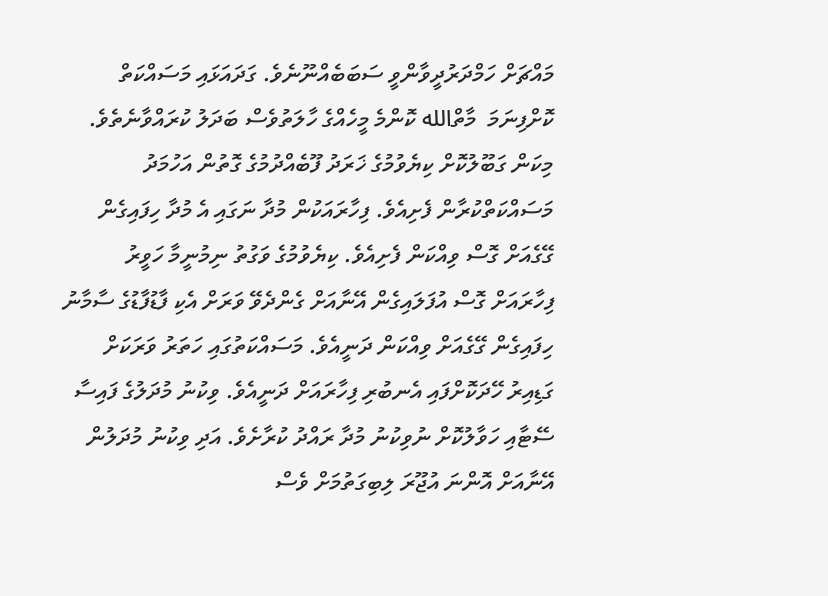މައްޗަށް ހަމްދަރުދީވާންވީ ސަބަބެއްނޫނެވެ. ގަދައަޅައި މަސައްކަތް ކޮށްފިނަމަ  މާތްالله ކޮންމެ މީހެއްގެ ހާލަތުވެސް ބަދަލު ކުރައްވާނެތެވެ. މިކަން ގަބޫލުކޮށް ކިޔެވުމުގެ ޚަރަދު ފޫބެއްދުމުގެ ގޮތުން އަހުމަދު މަސައްކަތްކުރާން ފެށިއެވެ. ފިހާރައަކުން މުދާ ނަގައި އެ މުދާ ހިފައިގެން ގޭގެއަށް ގޮސް ވިއްކަން ފެށިއެވެ. ކިޔެވުމުގެ ވަގުތު ނިމުނީމާ ހަވީރު ފިހާރައަށް ގޮސް އުފަލައިގެން އޭނާއަށް ގެންދެވޭ ވަރަށް އެކި ފާޑުފާޑުގެ ސާމާނު ހިފައިގެން ގޭގެއަށް ވިއްކަން ދަނީއެވެ. މަސައްކަތުގައި ހަތަރު ވަރަކަށް ގަޑިއިރު ހޭދަކޮށްފައި އެނބުރި ފިހާރައަށް ދަނީއެވެ. ވިކުނު މުދަލުގެ ފައިސާ ސޭޓާއި ހަވާލުކޮށް ނުވިކުނު މުދާ ރައްދު ކުރާށެވެ. އަދި ވިކުނު މުދަލުން އޭނާއަށް އޮންނަ އުޖޫރަ ލިބިގަތުމަށް ވެސް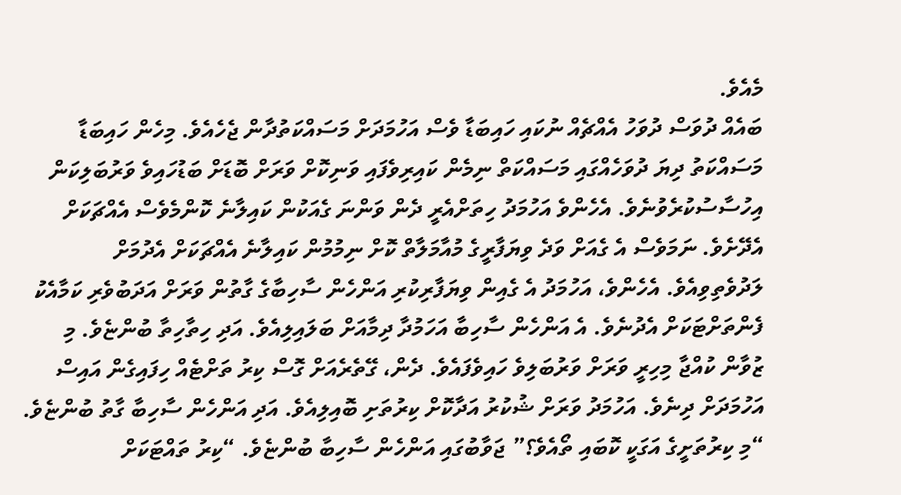މެއެވެ.
ބައެއް ދުވަސް ދުވަހު އެއްޗެއް ނުކައި ހައިބަޑާ ވެސް އަހުމަދަށް މަސައްކަތުދާން ޖެހެއެވެ. މިހެން ހައިބަޑާ މަސައްކަތު ދިޔަ ދުވަހެއްގައި މަސައްކަތް ނިމެން ކައިރިވެފައި ވަނިކޮށް ވަރަށް ބޮޑަށް ބަޑުހައިވެ ވަރުބަލިކަން އިހުސާސުކުރެވުނެވެ. އެހެންވެ އަހުމަދު ހިތަށްއެރީ ދެން ވަންނަ ގެއަކުން ކައިލާނެ ކޮންމެވެސް އެއްޗަކަށް އެދޭށެވެ. ނަމަވެސް އެ ގެއަށް ވަދެ ވިޔަފާރީގެ މުއާމަލާތް ކޮށް ނިމުމުން ކައިލާނެ އެއްޗަކަށް އެދުމަށް ލަދުވެތިވިއެވެ. އެހެންވެ، އަހުމަދު އެ ގެއިން ވިޔަފާރިކުރި އަންހެން ސާހިބާގެ ގާތުން ވަރަށް އަދަބުވެރި ކަމާއެކު ފެންތަށްޓަކަށް އެދުނެވެ. އެ އަންހެން ސާހިބާ އަހަމުދާ ދިމާއަށް ބަލައިލިއެވެ. އަދި ހިތާހިތާ ބުންޏެވެ. މި ޒުވާން ކުއްޖާ މިހިރީ ވަރަށް ވަރުބަލިވެ ހައިވެފައެވެ. ދެން، ގޭތެރެއަށް ގޮސް ކިރު ތަށްޓެއް ހިފައިގެން އައިސް އަހުމަދަށް ދިނެވެ. އަހުމަދު ވަރަށް ޝުކުރު އަދާކޮށް ކިރުތަށި ބޮއިލިއެވެ. އަދި އަންހެން ސާހިބާ ގާތު ބުންޏެވެ. “މި ކިރުތަށީގެ އަގަކީ ކޮބައި ތޯއެވެ؟” ޖަވާބުގައި އަންހެން ސާހިބާ ބުންޏެވެ. “ކިރު ތައްޓަކަށް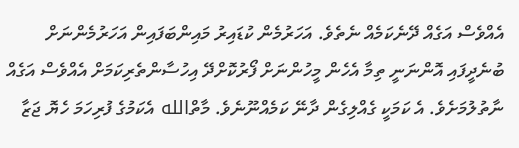އެއްވެސް އަގެއް ދޭނެކަމެއް ނެތެވެ. އަހަރުމެން ކުޑައިރު މައިންބަފައިން އަހަރުމެންނަށް ބުނެދީފައި އޮންނަނީ ތިމާ އެހެން މީހުންނަށް ފޯރުކޮށްދޭ އިހުސާންތެރިކަމަށް އެއްވެސް އަގެއް ނާތުލުމަށެވެ. އެ ކަމަކީ ގެއްލިގެން ދާނޭ ކަމެއްނޫނެވެ. މާތްالله އެކަމުގެ ފުރިހަމަ ހެޔޮ ޖަޒާ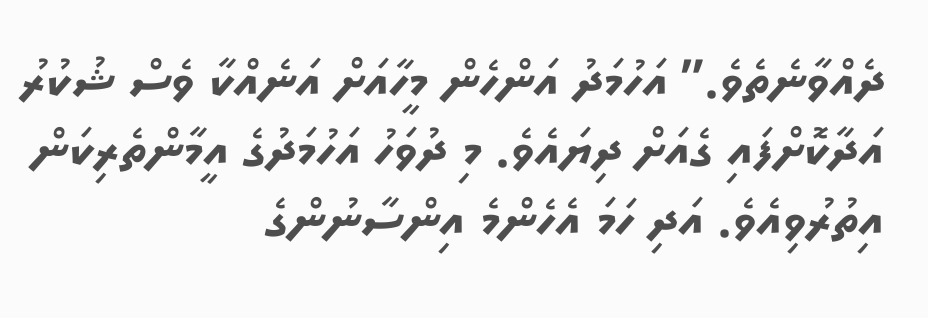ދެއްވާނެތެވެ.” އަހުމަދު އަންހެން މީހާއަށް އަނެއްކާ ވެސް ޝުކުރު އަދާކޮށްފައި ގެއަށް ދިޔައެވެ. މި ދުވަހު އަހުމަދުގެ އީމާންތެރިކަން އިތުރުވިއެވެ. އަދި ހަމަ އެހެންމެ އިންސާނުންގެ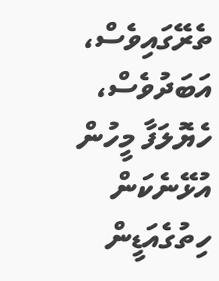ތެރޭގައިވެސް، އަބަދުވެސް، ހެޔޮލަފާ މީހުން އުޅޭނެކަން ހިތުގެއަޑީން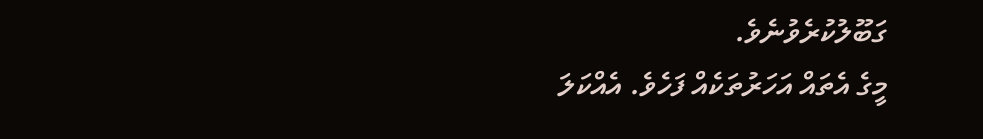ގަބޫލުކުރެވުނެވެ.
މީގެ އެތައް އަހަރުތަކެއް ފަހެވެ. އެއްކަލަ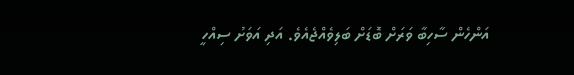އަންހެން ސާހިބާ ވަރަށް ބޮޑަށް ބަލިވެއްޖެއެވެ. އަދި އަވަށު ސިއްހީ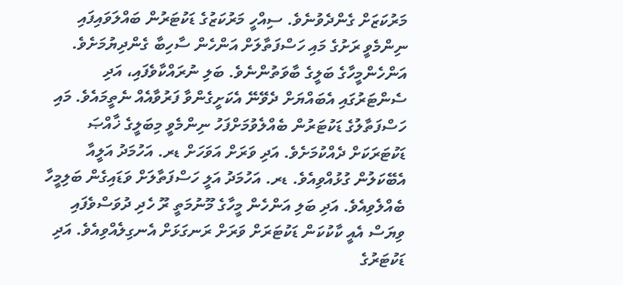މަރުކަޒަށް ގެންދެވުނެވެ. ސިއްހީ މަރުކަޒުގެ ޑަކުޓަރުން ބައްލަވައިފައި ނިންމެވީ ރަށުގެ މައި ހަސްފަތާލަށް އަންހެން ސާހިބާ ގެންދިޔުމަށެވެ. އަންހެންމީހާގެ ބަލީގެ ބާވަތުންނެވެ. ބަލި ނުރައްކާވެފައި، އަދި ސެންޓަރުގައި އެބައްޔަށް ދެވޭނޭ އެކަށީގެންވާ ފަރުވާއެއް ނެތީމައެވެ. މައި ހަސްފަތާލުގެ ޑަކުޓަރުން ބެއްލެވުމަށްފަހު ނިންމެވީ މިބަލީގެ ޚާއްޞަ ޑަކުޓަރަކަށް ދެއްކުމަށެވެ. އަދި ވަރަށް އަވަހަށް ޑރ. އަހުމަދު އަލީއާ އެބޭކަލުން ގުޅުއްވިއެވެ. ޑރ. އަހުމަދު އަލީ ހަސްފަތާލަށް ވަޑައިގެން ބަލިމީހާ ބެއްލެވިއެވެ. އަދި ބަލި އަންހެން މީހާގެ މޫނުމަތީ ރޫ ހެދި ދުވަސްވެފައި ވިޔަސް އެއީ ކާކުކަން ޑަކުޓަރަށް ވަރަށް ރަނގަޅަށް އެނގިލެއްވިއެވެ. އަދި ޑަކުޓަރުގެ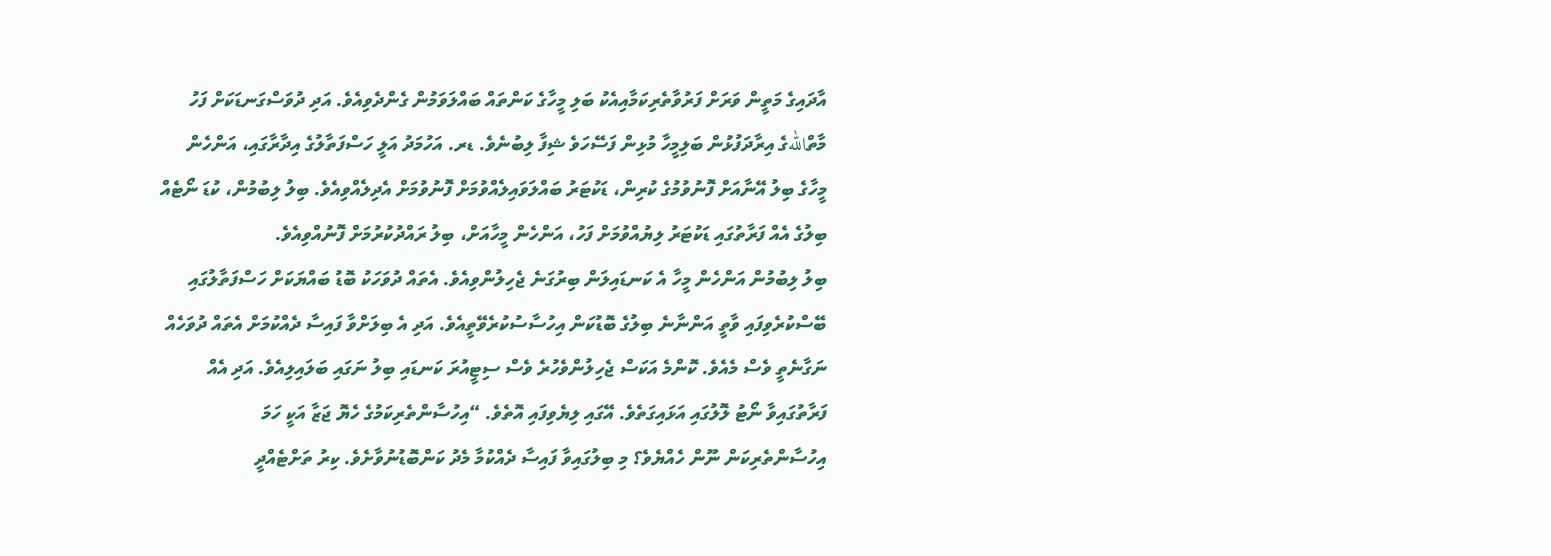އާދައިގެ މަތީން ވަރަށް ފަރުވާތެރިކަމާއިއެކު ބަލި މީހާގެ ކަންތައް ބައްލަވަމުން ގެންދެވިއެވެ. އަދި ދުވަސްގަނޑަކަށް ފަހު މާތްاللهގެ އިރާދަފުޅުން ބަލިމީހާ މުޅިން ފަސޭހަވެ ޝިފާ ލިބުނެވެ. ޑރ. އަހުމަދު އަލީ ހަސްފަތާލުގެ އިދާރާގައި، އަންހެން މީހާގެ ބިލު އޭނާއަށް ފޮނުވުމުގެ ކުރިން، ޑަކުޓަރު ބައްލަވައިލެއްވުމަށް ފޮނުވުމަށް އެދިލެއްވިއެވެ. ބިލު ލިބުމުން، ކުޑަ ނޯޓެއް ބިލުގެ އެއް ފަރާތުގައި ޑަކުޓަރު ލިޔުއްވުމަށް ފަހު، އަންހެން މީހާއަށް، ބިލު ރައްދުކުރުމަށް ފޮނުއްވިއެވެ.
ބިލު ލިބުމުން އަންހެން މީހާ އެ ކަނޑައިލަން ބިރުގަނެ ޖެހިލުންވިއެވެ. އެތައް ދުވަހަކު ބޮޑު ބައްޔަކަށް ހަސްފަތާލުގައި ބޭސްކުރެވިފައި ވާތީ އަންނާނެ ބިލުގެ ބޮޑުކަން އިހުސާސުކުރެވޭތީއެވެ. އަދި އެ ބިލަށްވާ ފައިސާ ދެއްކުމަށް އެތައް ދުވަހެއް ނަގާނެތީ ވެސް މެއެވެ. ކޮންމެ އަކަސް ޖެހިލުންވެހުރެ ވެސް ސިޓީއުރަ ކަނޑައި ބިލު ނަގައި ބަލައިލިއެވެ. އަދި އެއް ފަރާތުގައިވާ ނޯޓު ލޮލުގައި އަޅައިގަތެވެ. އޭގައި ލިޔެވިފައި އޮތެވެ. “އިހުސާންތެރިކަމުގެ ހެޔޮ ޖަޒާ އަކީ ހަމަ އިހުސާންތެރިކަން ނޫން ހެއްޔެވެ؟ މި ބިލުގައިވާ ފައިސާ ދެއްކުމާ މެދު ކަންބޮޑުނުވާށެވެ. ކިރު ތަށްޓެއްދީ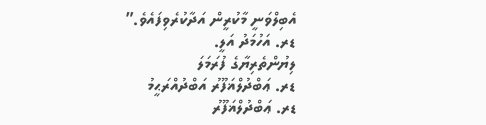އެބިލްވަނީ މާކުރީން އަދާކުރެވިފައެވެ.”
ޑރ. އަހުމަދު އަލީ.
ލިޔުންތެރިޔާގެ ފުރަމަލަ
ޑރ. ޢަބްދުލްޣަފޫރު އަބްދުއްރަޙީމު
ޑރ. ޢަބްދުލްޣަފޫރު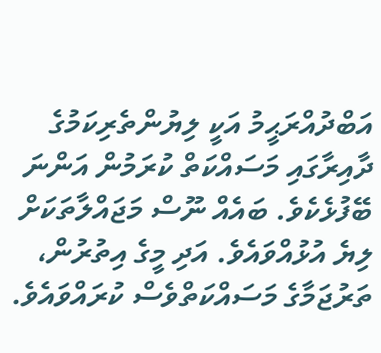އަބްދުއްރަޙީމު އަކީ ލިޔުންތެރިކަމުގެ ދާއިރާގައި މަސައްކަތް ކުރަމުން އަންނަ ބޭފުޅެކެވެ. ބައެއް ނޫސް މަޖައްލާތަކަށް ލިޔެ އުޅުއްވައެވެ. އަދި މީގެ އިތުރުން، ތަރުޖަމާގެ މަސައްކަތްވެސް ކުރައްވައެވެ.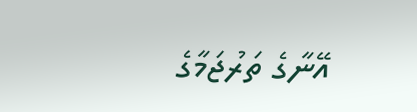އޭނާގެ ތަރުޖަމާގެ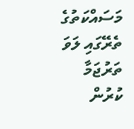މަސައްކަތުގެ ތެރޭގައި ލަވަ ތަރުޖަމާ ކުރުން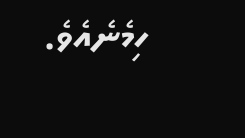ހިމެނެއެވެ.